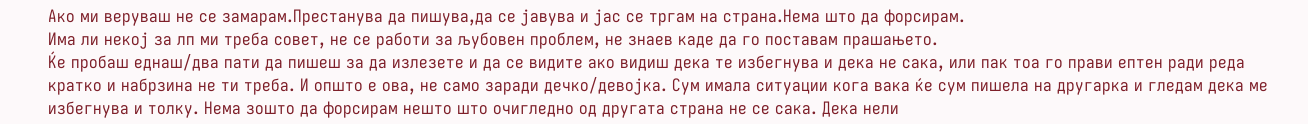Ако ми веруваш не се замарам.Престанува да пишува,да се јавува и јас се тргам на страна.Нема што да форсирам.
Има ли некој за лп ми треба совет, не се работи за љубовен проблем, не знаев каде да го поставам прашањето.
Ќе пробаш еднаш/два пати да пишеш за да излезете и да се видите ако видиш дека те избегнува и дека не сака, или пак тоа го прави ептен ради реда кратко и набрзина не ти треба. И општо е ова, не само заради дечко/девојка. Сум имала ситуации кога вака ќе сум пишела на другарка и гледам дека ме избегнува и толку. Нема зошто да форсирам нешто што очигледно од другата страна не се сака. Дека нели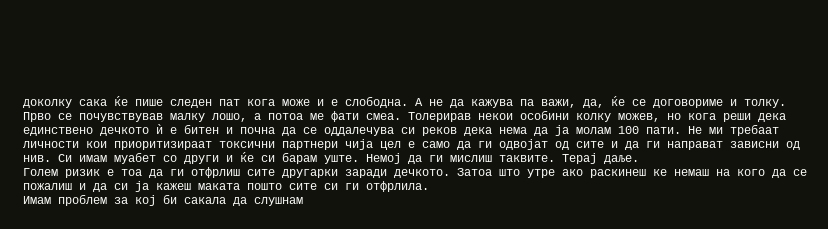доколку сака ќе пише следен пат кога може и е слободна. А не да кажува па важи, да, ќе се договориме и толку.
Прво се почувствував малку лошо, а потоа ме фати смеа. Толерирав некои особини колку можев, но кога реши дека единствено дечкото ѝ е битен и почна да се оддалечува си реков дека нема да ја молам 100 пати. Не ми требаат личности кои приоритизираат токсични партнери чија цел е само да ги одвојат од сите и да ги направат зависни од нив. Си имам муабет со други и ќе си барам уште. Немој да ги мислиш таквите. Терај даље.
Голем ризик е тоа да ги отфрлиш сите другарки заради дечкото. Затоа што утре ако раскинеш ке немаш на кого да се пожалиш и да си ја кажеш маката пошто сите си ги отфрлила.
Имам проблем за кој би сакала да слушнам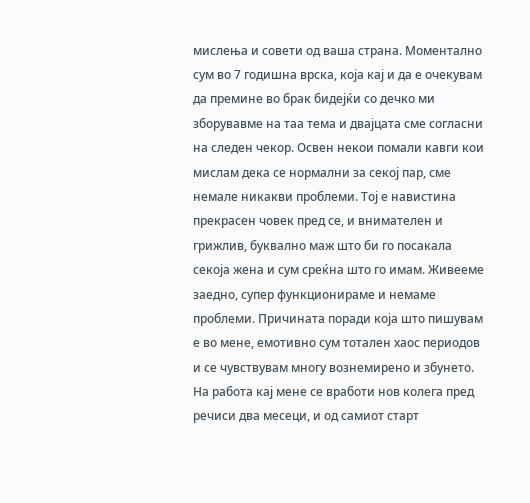мислења и совети од ваша страна. Моментално сум во 7 годишна врска, која кај и да е очекувам да премине во брак бидејќи со дечко ми зборувавме на таа тема и двајцата сме согласни на следен чекор. Освен некои помали кавги кои мислам дека се нормални за секој пар, сме немале никакви проблеми. Тој е навистина прекрасен човек пред се, и внимателен и грижлив, буквално маж што би го посакала секоја жена и сум среќна што го имам. Живееме заедно, супер функционираме и немаме проблеми. Причината поради која што пишувам е во мене, емотивно сум тотален хаос периодов и се чувствувам многу вознемирено и збунето. На работа кај мене се вработи нов колега пред речиси два месеци, и од самиот старт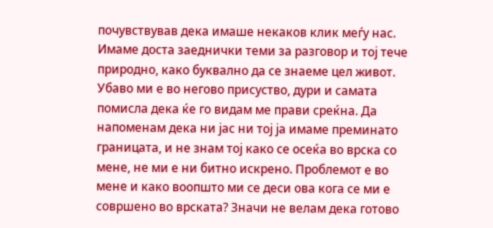почувствував дека имаше некаков клик меѓу нас. Имаме доста заеднички теми за разговор и тој тече природно, како буквално да се знаеме цел живот. Убаво ми е во негово присуство, дури и самата помисла дека ќе го видам ме прави среќна. Да напоменам дека ни јас ни тој ја имаме преминато границата, и не знам тој како се осеќа во врска со мене, не ми е ни битно искрено. Проблемот е во мене и како воопшто ми се деси ова кога се ми е совршено во врската? Значи не велам дека готово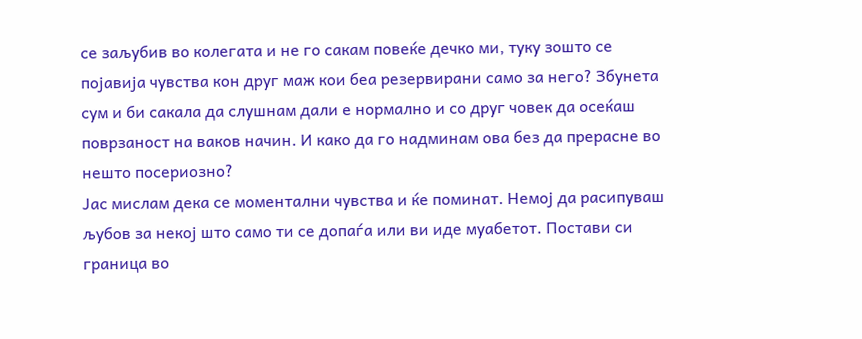се заљубив во колегата и не го сакам повеќе дечко ми, туку зошто се појавија чувства кон друг маж кои беа резервирани само за него? Збунета сум и би сакала да слушнам дали е нормално и со друг човек да осеќаш поврзаност на ваков начин. И како да го надминам ова без да прерасне во нешто посериозно?
Јас мислам дека се моментални чувства и ќе поминат. Немој да расипуваш љубов за некој што само ти се допаѓа или ви иде муабетот. Постави си граница во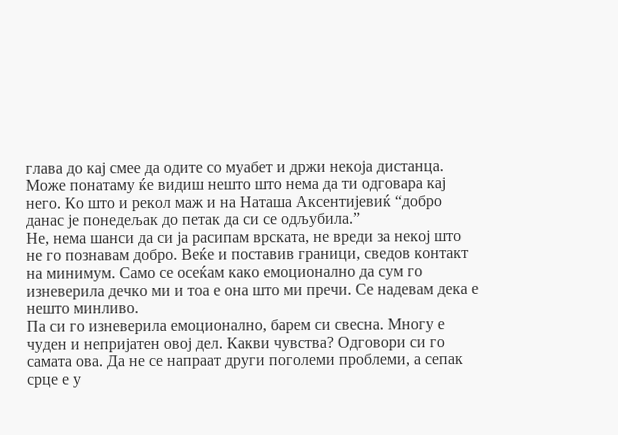глава до кај смее да одите со муабет и држи некоја дистанца. Може понатаму ќе видиш нешто што нема да ти одговара кај него. Ко што и рекол маж и на Наташа Аксентијевиќ “добро данас је понедељак до петак да си се одљубила.”
Не, нема шанси да си ја расипам врската, не вреди за некој што не го познавам добро. Веќе и поставив граници, сведов контакт на минимум. Само се осеќам како емоционално да сум го изневерила дечко ми и тоа е она што ми пречи. Се надевам дека е нешто минливо.
Па си го изневерила емоционално, барем си свесна. Многу е чуден и непријатен овој дел. Какви чувства? Одговори си го самата ова. Да не се напраат други поголеми проблеми, а сепак срце е у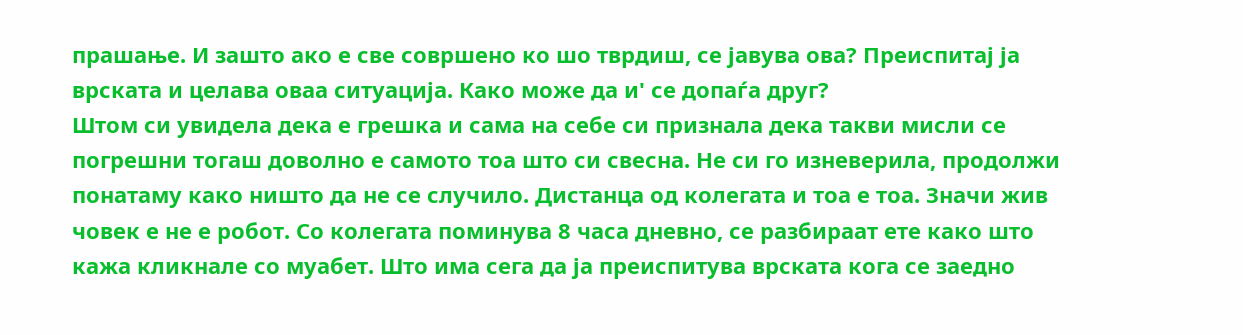прашање. И зашто ако е све совршено ко шо тврдиш, се јавува ова? Преиспитај ја врската и целава оваа ситуација. Како може да и' се допаѓа друг?
Штом си увидела дека е грешка и сама на себе си признала дека такви мисли се погрешни тогаш доволно е самото тоа што си свесна. Не си го изневерила, продолжи понатаму како ништо да не се случило. Дистанца од колегата и тоа е тоа. Значи жив човек е не е робот. Со колегата поминува 8 часа дневно, се разбираат ете како што кажа кликнале со муабет. Што има сега да ја преиспитува врската кога се заедно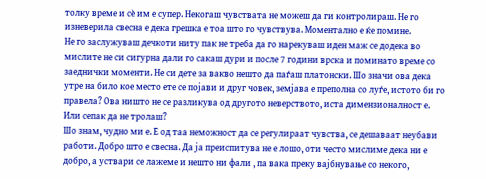толку време и сѐ им е супер. Некогаш чувствата не можеш да ги контролираш. Не го изневерила свесна е дека грешка е тоа што го чувствува. Моментално е ќе помине.
Не го заслужуваш дечкоти ниту пак не треба да го нарекуваш иден маж се додека во мислите не си сигурна дали го сакаш дури и после 7 години врска и поминато време со заеднички моменти. Не си дете за вакво нешто да паѓаш платонски. Шо значи ова дека утре на било кое место ете се појави и друг човек, земјава е преполна со луѓе, истото би го правела? Ова ништо не се разликува од другото неверството, иста димензионалност е. Или сепак да не тролаш?
Шо знам, чудно ми е. Е од таа неможност да се регулираат чувства, се дешаваат неубави работи. Добро што е свесна. Да ја преиспитува не е лошо, оти често мислиме дека ни е добро, а уствари се лажеме и нешто ни фали , па вака преку вајбнување со некого,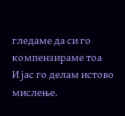гледаме да си го компензираме тоа
И јас го делам истово мислење.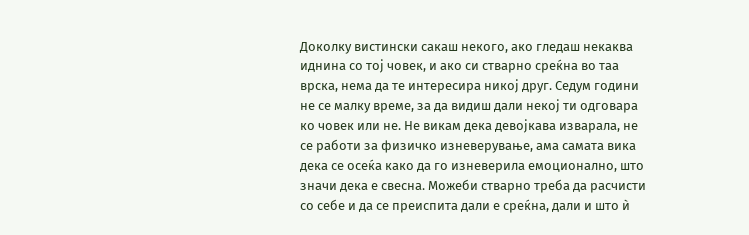Доколку вистински сакаш некого, ако гледаш некаква иднина со тој човек, и ако си стварно среќна во таа врска, нема да те интересира никој друг. Седум години не се малку време, за да видиш дали некој ти одговара ко човек или не. Не викам дека девојкава изварала, не се работи за физичко изневерување, ама самата вика дека се осеќа како да го изневерила емоционално, што значи дека е свесна. Можеби стварно треба да расчисти со себе и да се преиспита дали е среќна, дали и што ѝ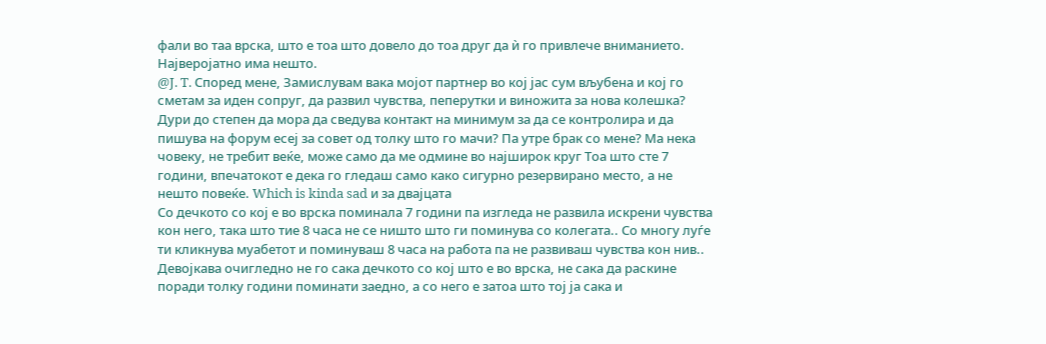фали во таа врска, што е тоа што довело до тоа друг да ѝ го привлече вниманието. Најверојатно има нешто.
@J. T. Според мене, Замислувам вака мојот партнер во кој јас сум вљубена и кој го сметам за иден сопруг, да развил чувства, пеперутки и виножита за нова колешка? Дури до степен да мора да сведува контакт на минимум за да се контролира и да пишува на форум есеј за совет од толку што го мачи? Па утре брак со мене? Ма нека човеку, не требит веќе, може само да ме одмине во најширок круг Тоа што сте 7 години, впечатокот е дека го гледаш само како сигурно резервирано место, а не нешто повеќе. Which is kinda sad и за двајцата
Со дечкото со кој е во врска поминала 7 години па изгледа не развила искрени чувства кон него, така што тие 8 часа не се ништо што ги поминува со колегата.. Со многу луѓе ти кликнува муабетот и поминуваш 8 часа на работа па не развиваш чувства кон нив.. Девојкава очигледно не го сака дечкото со кој што е во врска, не сака да раскине поради толку години поминати заедно, а со него е затоа што тој ја сака и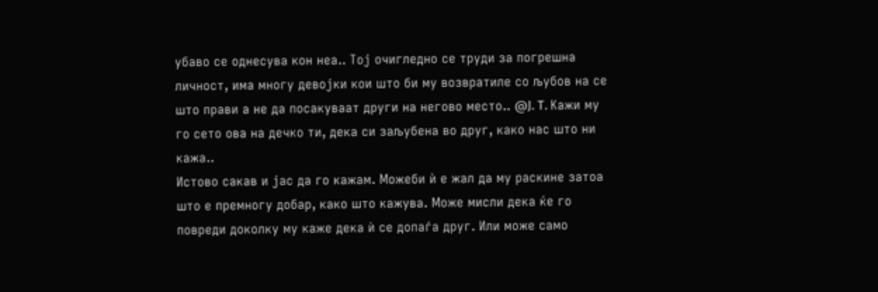убаво се однесува кон неа.. Тој очигледно се труди за погрешна личност, има многу девојки кои што би му возвратиле со љубов на се што прави а не да посакуваат други на негово место.. @J. T. Кажи му го сето ова на дечко ти, дека си заљубена во друг, како нас што ни кажа..
Истово сакав и јас да го кажам. Можеби ѝ е жал да му раскине затоа што е премногу добар, како што кажува. Може мисли дека ќе го повреди доколку му каже дека ѝ се допаѓа друг. Или може само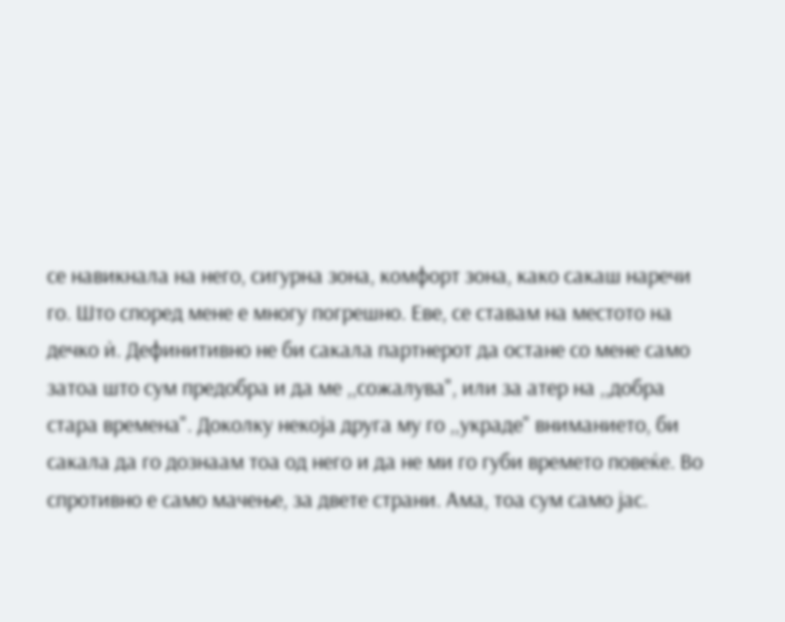се навикнала на него, сигурна зона, комфорт зона, како сакаш наречи го. Што според мене е многу погрешно. Еве, се ставам на местото на дечко ѝ. Дефинитивно не би сакала партнерот да остане со мене само затоа што сум предобра и да ме ,,сожалува", или за атер на ,,добра стара времена". Доколку некоја друга му го ,,украде" вниманието, би сакала да го дознаам тоа од него и да не ми го губи времето повеќе. Во спротивно е само мачење, за двете страни. Ама, тоа сум само јас.